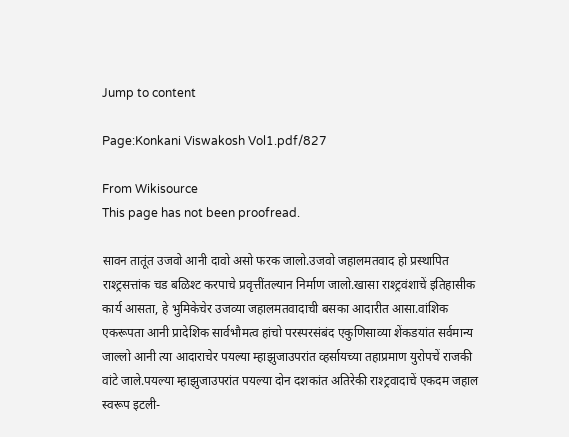Jump to content

Page:Konkani Viswakosh Vol1.pdf/827

From Wikisource
This page has not been proofread.

सावन तातूंत उजवो आनी दावो असो फरक जालो.उजवो जहालमतवाद हो प्रस्थापित राश्ट्रसत्तांक चड बळिश्ट करपाचे प्रवृत्तींतल्यान निर्माण जालो.खासा राश्ट्रवंशाचें इतिहासीक कार्य आसता, हे भुमिकेचेर उजव्या जहालमतवादाची बसका आदारीत आसा.वांशिक एकरूपता आनी प्रादेशिक सार्वभौमत्व हांचो परस्परसंबंद एकुणिसाव्या शेंकडयांत सर्वमान्य जाल्लो आनी त्या आदाराचेर पयल्या म्हाझुजाउपरांत व्हर्सायच्या तहाप्रमाण युरोपचें राजकी वांटे जाले.पयल्या म्हाझुजाउपरांत पयल्या दोन दशकांत अतिरेकी राश्ट्रवादाचें एकदम जहाल स्वरूप इटली-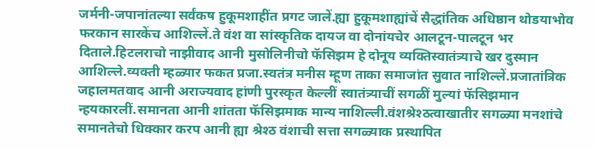जर्मनी-जपानांतल्या सर्वंकष हुकूमशाहींत प्रगट जालें.ह्या हुकूमशाह्यांचें सैद्धांतिक अधिष्ठान थोडयाभोव फरकान सारकेंच आशिल्लें.ते वंश वा सांस्कृतिक दायज वा दोनांयचेर आलटून-पालटून भर दिताले.हिटलराचो नाझीवाद आनी मुसोलिनीचो फॅसिझम हे दोनूय व्यक्तिस्वातंत्र्याचे खर दुस्मान आशिल्ले.व्यक्ती म्हळ्यार फकत प्रजा.स्वतंत्र मनीस म्हूण ताका समाजांत सुवात नाशिल्लें.प्रजातांत्रिक जहालमतवाद आनी अराज्यवाद हांणी पुरस्कृत केल्लीं स्वातंत्र्याचीं सगळीं मुल्यां फॅसिझमान न्हयकारलीं.समानता आनी शांतता फॅसिझमाक मान्य नाशिल्ली.वंशश्रेश्ठत्वाखातीर सगळ्या मनशांचे समानतेचो धिक्कार करप आनी ह्या श्रेश्ठ वंशाची सत्ता सगळ्याक प्रस्थापित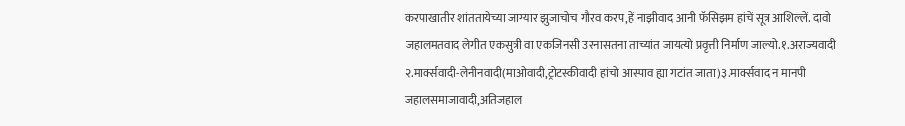करपाखातीर शांततायेच्या जाग्यार झुजाचोच गौरव करप,हें नाझीवाद आनी फॅसिझम हांचें सूत्र आशिल्लें. दावो जहालमतवाद लेगीत एकसुत्री वा एकजिनसी उरनासतना ताच्यांत जायत्यो प्रवृत्ती निर्माण जाल्यो.१.अराज्यवादी २.मार्क्सवादी-लेनीनवादी(माओवादी,ट्रोटस्कीवादी हांचो आस्पाव ह्या गटांत जाता)३.मार्क्सवाद न मानपी जहालसमाजावादी,अतिजहाल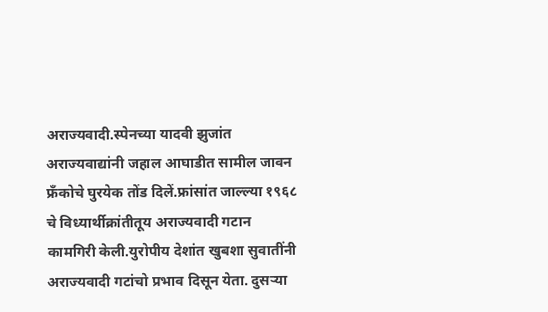अराज्यवादी.स्पेनच्या यादवी झुजांत अराज्यवाद्यांनी जहाल आघाडीत सामील जावन फ्रॅंकोचे घुरयेक तोंड दिलें.फ्रांसांत जाल्ल्या १९६८ चे विध्यार्थीक्रांतीतूय अराज्यवादी गटान कामगिरी केली.युरोपीय देशांत खुबशा सुवातींनी अराज्यवादी गटांचो प्रभाव दिसून येता. दुसऱ्या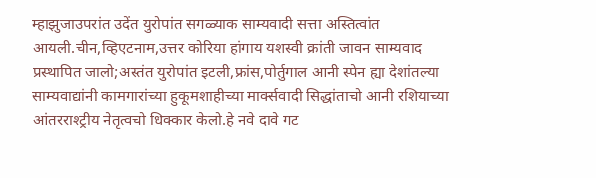म्हाझुजाउपरांत उदेंत युरोपांत सगळ्याक साम्यवादी सत्ता अस्तित्वांत आयली.चीन,व्हिएटनाम,उत्तर कोरिया हांगाय यशस्वी क्रांती जावन साम्यवाद प्रस्थापित जालो;अस्तंत युरोपांत इटली,फ्रांस,पोर्तुगाल आनी स्पेन ह्या देशांतल्या साम्यवाद्यांनी कामगारांच्या हुकूमशाहीच्या मार्क्सवादी सिद्धांताचो आनी रशियाच्या आंतरराश्ट्रीय नेतृत्वचो धिक्कार केलो.हे नवे दावे गट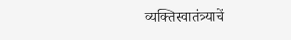व्यक्तिस्वातंत्र्याचें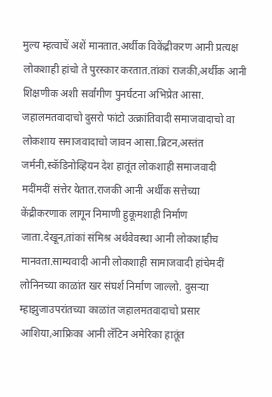मुल्य म्हत्वाचें अशें मानतात.अर्थीक विकेंद्रीकरण आनी प्रत्यक्ष लोकशाही हांचो ते पुरस्कार करतात.तांकां राजकी,अर्थीक आनी शिक्षणीक अशी सर्वांगीण पुनर्घटना अभिप्रेत आसा. जहालमतवादाचो दुसरो फांटो उत्क्रांतिवादी समाजवादाचो वा लोकशाय समाजवादाचो जावन आसा.ब्रिटन,अस्तंत जर्मनी,स्कॅडिनोव्हियन देश हातूंत लोकशाही समाजवादी मदींमदीं संत्तेर येतात.राजकी आनी अर्थीक सत्तेच्या केंद्रीकरणाक लागून निमाणी हुकूमशाही निर्माण जाता.देखून,तांकां संमिश्र अर्थवेवस्था आनी लोकशाहीच मानवता.साम्यवादी आनी लोकशाही सामाजवादी हांचेमदीं लोनिनच्या काळांत खर संघर्श निर्माण जाल्लो. दुसऱ्या म्हाझुजाउपरांतच्या काळांत जहालमतवादाचो प्रसार आशिया,आफ्रिका आनी लॅटिन अमेरिका हातूंत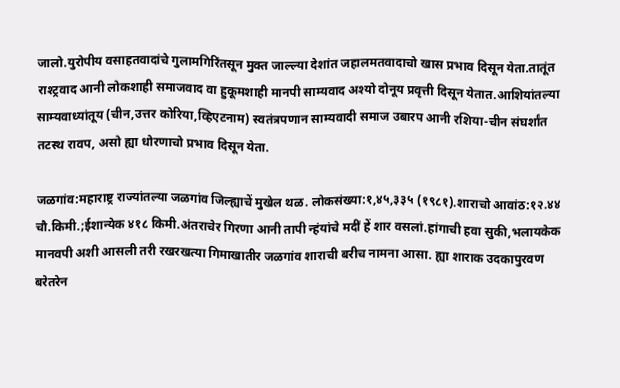जालो.युरोपीय वसाहतवादांचे गुलामगिरिंतसून मुक्त जाल्ल्या देशांत जहालमतवादाचो खास प्रभाव दिसून येता.तातूंत राश्ट्रवाद आनी लोकशाही समाजवाद वा हुकूमशाही मानपी साम्यवाद अश्यो दोनूय प्रवृत्ती दिसून येतात.आशियांतल्या साम्यवाध्यांतूय (चीन,उत्तर कोरिया,व्हिएटनाम) स्वतंत्रपणान साम्यवादी समाज उबारप आनी रशिया-चीन संघर्शांत तटस्थ रावप, असो ह्या धोरणाचो प्रभाव दिसून येता.

जळगांव:महाराष्ट्र राज्यांतल्या जळगांव जिल्ह्याचें मुखेल थळ. लोकसंख्या:१,४५,३३५ (१९८१).शाराचो आवांठ:१२.४४ चौ.किमी.;ईशान्येक ४१८ किमी.अंतराचेर गिरणा आनी तापी न्हंयांचे मदीं हें शार वसलां.हांगाची हवा सुकी,भलायकेक मानवपी अशी आसली तरी रखरखत्या गिमाखातीर जळगांव शाराची बरीच नामना आसा. ह्या शाराक उदकापुरवण बरेतरेन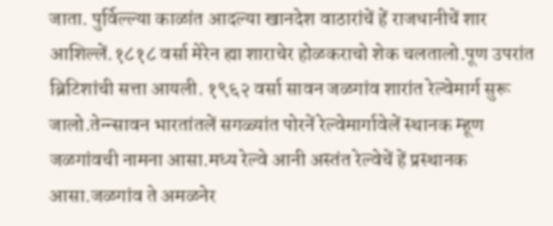जाता. पुर्विल्ल्या काळांत आदल्या खानदेश वाठारांचें हें राजधानीचें शार आशिल्लें.१८१८ वर्सा मेरेन ह्या शाराचेर होळकराचो शेक चलतालो.पूण उपरांत ब्रिटिशांची सत्ता आयली. १९६२ वर्सा सावन जळगांव शारांत रेल्वेमार्ग सुरू जालो.तेन्न्सावन भारतांतलें सगळ्यांत पोरनें रेल्वेमार्गावेलें स्थानक म्हूण जळगांवची नामना आसा.मध्य रेल्वे आनी अस्तंत रेल्वेचें हें प्रस्थानक आसा.जळगांव ते अमळनेर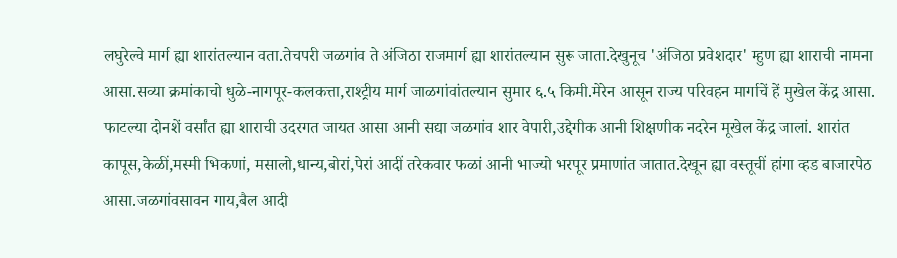लघुरेल्वे मार्ग ह्या शारांतल्यान वता.तेचपरी जळगांव ते अंजिठा राजमार्ग ह्या शारांतल्यान सुरू जाता.देखुनूच 'अंजिठा प्रवेशदार' म्हुण ह्या शाराची नामना आसा.सव्या क्रमांकाचो धुळे-नागपूर-कलकत्ता,राश्ट्रीय मार्ग जाळगांवांतल्यान सुमार ६.५ किमी.मेरेन आसून राज्य परिवहन मार्गाचें हें मुखेल केंद्र आसा. फाटल्या दोनशें वर्सांत ह्या शाराची उदरगत जायत आसा आनी सद्या जळगांव शार वेपारी,उद्देगीक आनी शिक्षणीक नदरेन मूखेल केंद्र जालां. शारांत कापूस,केळीं,मस्मी भिकणां, मसालो,धान्य,बोरां,पेरां आदीं तरेकवार फळां आनी भाज्यो भरपूर प्रमाणांत जातात.देखून ह्या वस्तूचीं हांगा व्हड बाजारपेठ आसा.जळगांवसावन गाय,बैल आदी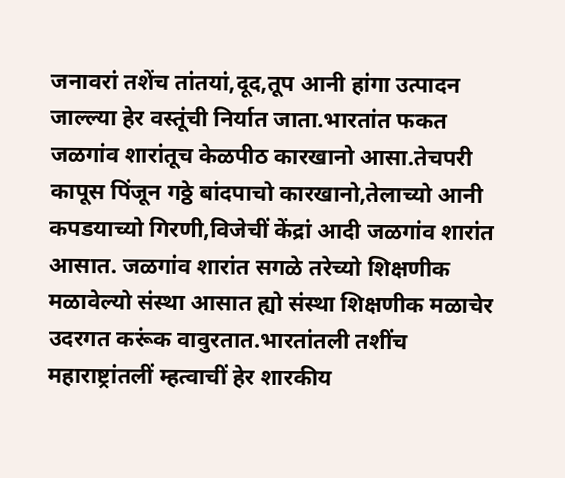जनावरां तशेंच तांतयां,दूद,तूप आनी हांगा उत्पादन जाल्ल्या हेर वस्तूंची निर्यात जाता.भारतांत फकत जळगांव शारांतूच केळपीठ कारखानो आसा.तेचपरी कापूस पिंजून गठ्ठे बांदपाचो कारखानो,तेलाच्यो आनी कपडयाच्यो गिरणी,विजेचीं केंद्रां आदी जळगांव शारांत आसात. जळगांव शारांत सगळे तरेच्यो शिक्षणीक मळावेल्यो संस्था आसात ह्यो संस्था शिक्षणीक मळाचेर उदरगत करूंक वावुरतात.भारतांतली तशींच महाराष्ट्रांतलीं म्हत्वाचीं हेर शारकीय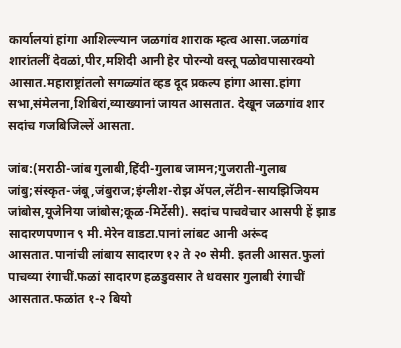कार्यालयां हांगा आशिल्ल्यान जळगांव शाराक म्हत्व आसा.जळगांव शारांतलीं देवळां,पीर,मशिदी आनी हेर पोरन्यो वस्तू पळोवपासारक्यो आसात.महाराष्ट्रांतलो सगळ्यांत व्हड दूद प्रकल्प हांगा आसा.हांगा सभा,संमेलना,शिबिरां,व्याख्यानां जायत आसतात. देखून जळगांव शार सदांच गजबिजिल्लें आसता.

जांब:(मराठी-जांब गुलाबी,हिंदी-गुलाब जामन;गुजराती-गुलाब जांबु;संस्कृत-जंबू,जंबुराज;इंग्लीश-रोझ ॲपल,लॅटीन-सायझिजियम जांबोस,यूजेनिया जांबोस;कूळ-मिर्टेसी). सदांच पाचवेचार आसपी हें झाड सादारणपणान ९ मी.मेरेन वाडटा.पानां लांबट आनी अरूंद आसतात.पानांची लांबाय सादारण १२ ते २० सेमी. इतली आसत.फुलां पाचव्या रंगाचीं.फळां सादारण हळडुवसार ते धवसार गुलाबी रंगाचीं आसतात.फळांत १-२ बियो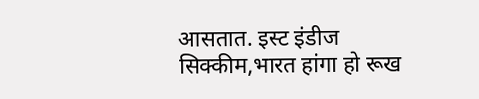आसतात. इस्ट इंडीज सिक्कीम,भारत हांगा हो रूख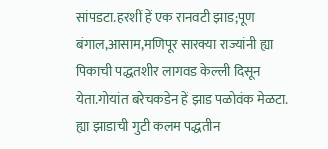सांपडटा.हरशीं हें एक रानवटी झाड;पूण बंगाल,आसाम,मणिपूर सारक्या राज्यांनी ह्या पिकाची पद्धतशीर लागवड केल्ली दिसून येता.गोयांत बरेचकडेन हें झाड पळोवंक मेळटा. ह्या झाडाची गुटी कलम पद्धतीन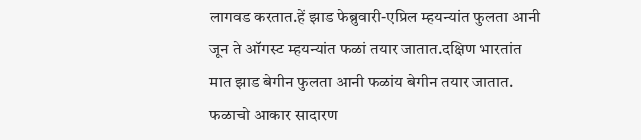लागवड करतात.हें झाड फेब्रुवारी-एप्रिल म्हयन्यांत फुलता आनी जून ते ऑगस्ट म्हयन्यांत फळां तयार जातात.दक्षिण भारतांत मात झाड बेगीन फुलता आनी फळांय बेगीन तयार जातात. फळाचो आकार सादारण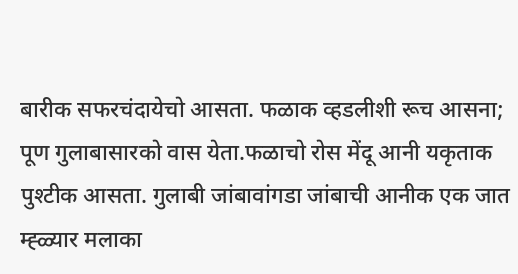बारीक सफरचंदायेचो आसता. फळाक व्हडलीशी रूच आसना; पूण गुलाबासारको वास येता.फळाचो रोस मेंदू आनी यकृताक पुश्टीक आसता. गुलाबी जांबावांगडा जांबाची आनीक एक जात म्ह्ळ्यार मलाका